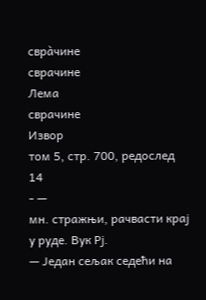свра̀чине
сврачине
Лема
сврачине
Извор
том 5, стр. 700, редослед 14
- —
мн. стражњи, рачвасти крај у руде. Вук Рј.
— Један сељак седећи на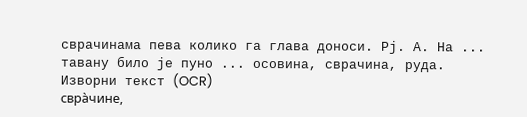сврачинама пева колико га глава доноси. Рј. А. На ... тавану било је пуно ... осовина, сврачина, руда.
Изворни текст (OCR)
свра̀чине,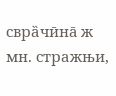свра̏чӣна̄ ж мн. стражњи,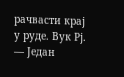рачвасти крај у руде. Вук Рј. — Један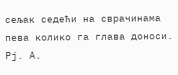сељак седећи на сврачинама пева колико га глава доноси. Рј. А.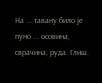На ... тавану било је пуно ... осовина, сврачина, руда. Глиш.